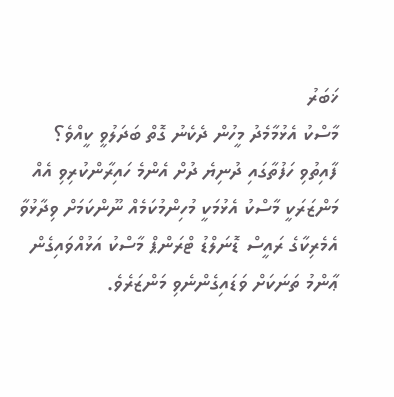ޚަބަރު
މާސްކު އެޅުމާމެދު މީހުން ދެކެނު ގޮތް ބަދަލުވީ ކީއްވެ؟
ފާއިތުވި ހަފުތާގައި ދުނިޔެ ދުށް އެންމެ ހައިރާންކުރިވި އެއް މަންޒަރަކީ މާސްކު އެޅުމަކީ މުހިންމުކަމެއް ނޫންކަމަށް ވިދާޅުވާ އެމެރިކާގެ ރައީސް ޑޮނަލްޑު ޓްރަންޕް މާސްކު އަޅުއްވައިގެން ޢާންމު ތަނަކަށް ވަޑައިގެންނެވި މަންޒަރެވެ.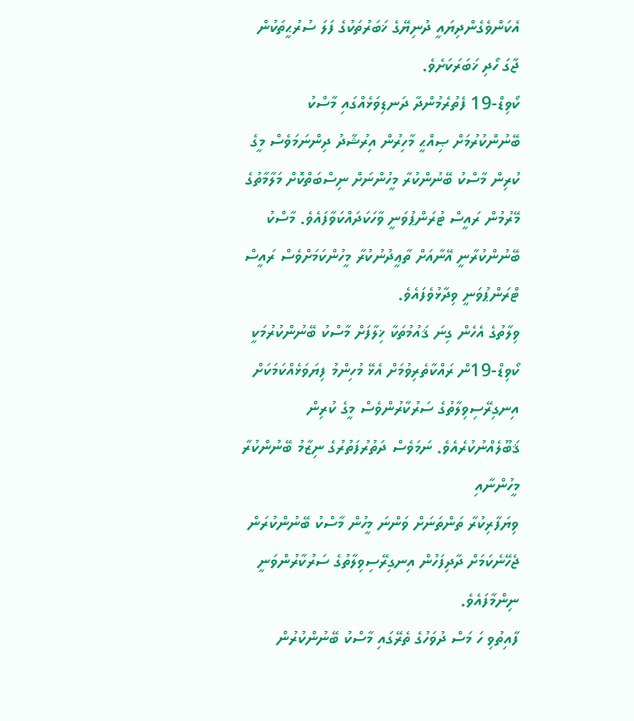އެކަންވެގެންދިޔައީ ދުނިޔޭގެ ޚަބަރުތަކުގެ ފަލަ ސުރުޙީތަކުން ޖާގަ ހޯދި ޚަބަރަކަށެވެ.
ކޯވިޑް-19 ފެތުރެމުންދާ ދަނޑިވަޅެއްގައި މާސްކު ބޭނުންކުރުމަށް ޞިއްޙީ މާހިރުން އިރުޝާދު ދިންނަމަވެސް މީގެ ކުރިން މާސްކު ބޭނުންކުރާ މީހުންނަށް ނިސްބަތްކޮށް މަލާމާތުގެ މޭރުމުން ރައީސް ޓުރަންޕުވަނީ ވާހަކަދައްކަވާފައެވެ. މާސްކު ބޭނުންކުރާނީ އޭނާއަށް ތާޢީދުނުކުރާ މީހުންކަމަށްވެސް ރައީސް ޓްރަންޕުވަނީ ވިދާޅުވެފައެވެ.
ވިލާތުގެ އެހެން ގިނަ ޤައުމުތަކާ ޚިލާފަށް މާސްކު ބޭނުންކުރުމަކީ ކޯވިޑް-19ން ރައްކާތެރިވުމަށް އެޅޭ މުހިންމު ފިޔަވަޅެއްކަމަކަށް އިނގިރޭސިވިލާތުގެ ސަރުކާރުންވެސް މީގެ ކުރިން ޤަބޫލެއްނުކުރެއެވެ. ނަމަވެސް ދަތުރުފަތުރުގެ ނިޒާމު ބޭނުންކުރާ މީހުންނާއި
ވިޔަފާރިކުރާ ތަންތަނަށް ވަންނަ މީހުން މާސްކު ބޭނުންކުރަން ޖެހޭނެކަމަށް ދާދިފަހުން އިނގިރޭސިވިލާތުގެ ސަރުކާރުންވަނީ ނިންމާފައެވެ.
ފާއިތުވި ހަ މަސް ދުވަހުގެ ތެރޭގައި މާސްކު ބޭނުންކުރުން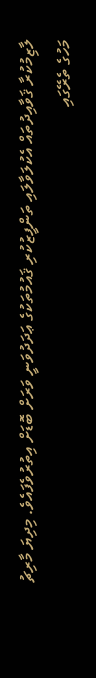ލާޒިމުކުރާ ޤަވާއިދުތައް އެކުލަވާލައި ތަންފީޒުކުރި ޤައުމުތަކުގެ ޢަދަދުވަނީ ވަރަށް ބޮޑަށް އިތުރުވެފައެވެ. މިދިޔަ މާރިޗު މަހުގެ ތެރޭގައި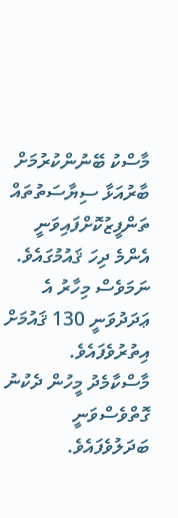މާސްކު ބޭނުންކުރުމަށް ބާރުއަޅާ ސިޔާސަތުތައް ތަންފީޒުކޮށްފައިވަނީ އެންމެ ދިހަ ޤައުމުގައެވެ. ނަމަވެސް މިހާރު އެ ޢަދަދުވަނީ 130 ޤައުމަށް އިތުރުވެފައެވެ.
މާސްކާމެދު މީހުން ދެކުނު ގޮތްވެސްވަނީ ބަދަލުވެފައެވެ.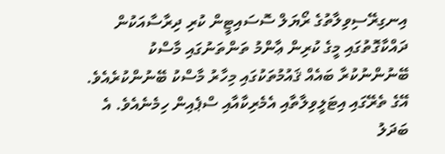އިނގިރޭސިވިލާތުގެ ރޯޔަލް ސޮސައިޓީން ކުރި ދިރާސާއަކުން ދައްކާގޮތުގައި މީގެ ކުރިން ޢާންމު ތަންތަނުގައި މާސްކު ބޭނުންނުކުރާ ބައެއް ޤައުމުތަކުގައި މިހާރު މާސްކު ބޭނުންކުރެއެވެ. އޭގެ ތެރޭގައި އިޓަލީވިލާތާއި އެމެރިކާއާއި ސްޕެއިން ހިމެނެއެވެ. އެ ބަދަލު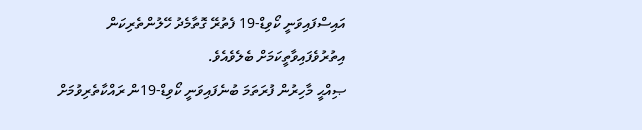އައިސްފައިވަނީ ކޯވިޑް-19 ފެތުރޭ ގޮތާމެދު ހޭލުންތެރިކަން އިތުރުވެފައިވާތީކަމަށް ބެލެވެއެވެ.
ޞިއްޙީ މާހިރުން ފުރަތަމަ ބުނެފައިވަނީ ކޯވިޑް-19ން ރައްކާތެރިވުމަށް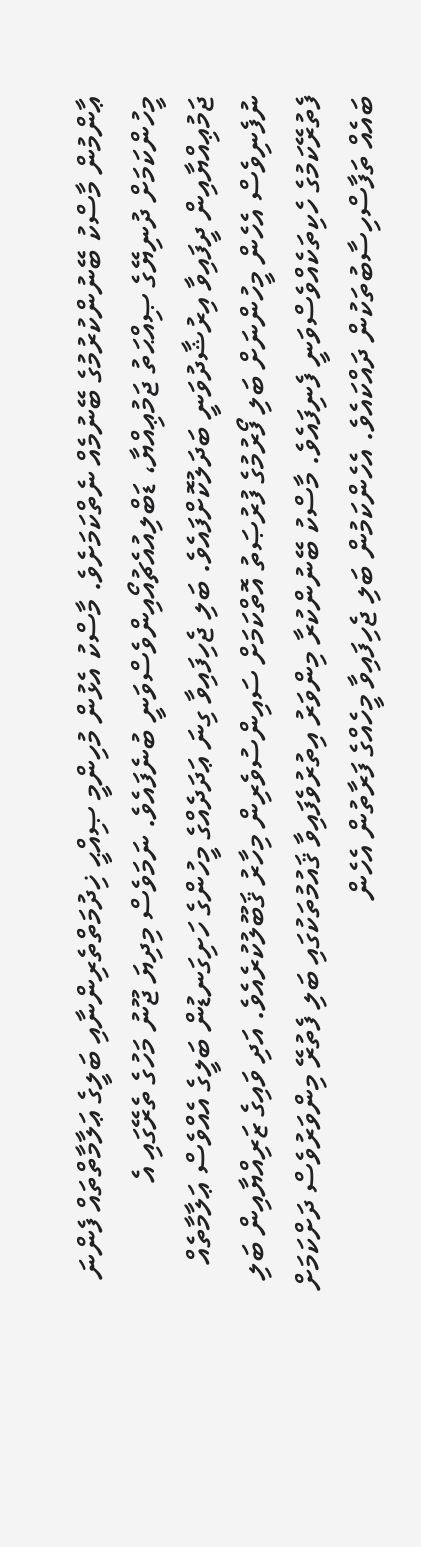ޢާންމުން މާސްކު ބޭނުންކުރުމުގެ ބޭނުމެއް ނެތްކަމަށެވެ. މާސްކު އެޅުން މުހިންމީ ޞިއްޙީ ޚިދުމަތްތެރިންނާއި ބަލީގެ ޢަލާމާތްތައް ފެންނަ މީހުންކަމަށް ދުނިޔޭގެ ޞިއްޙަތު ޖަމުޢިއްޔާ، ޑަބްލިއުއެޗުއޯއިންވެސްވަނީ ބުނެފައެވެ. ނަމަވެސް މިދިޔަ ޖޫނު މަހުގެ ތެރޭގައި އެ ޖަމުޢިއްޔާއިން ދީފައިވާ އިރުޝާދުވަނީ ބަދަލުކޮށްފައެވެ. ބަލި ޖެހިފައިވާ ގިނަ ޢަދަދެއްގެ މީހުންގެ ހަށިގަނޑުން ބަލީގެ އެއްވެސް ޢަލާމާތެއް ނުފެނިވެސް އެހެން މީހުންނަށް ބަލި ފޯރުމުގެ ފުރުޞަތު އޮތްކަމަށް ސައިންސުވެރިން މިހާރު ޤަބޫލުކުރެއެވެ. އަދި ވައިގެ ޒަރިއްޔާއިން ބަލި ފެތުރޭކަމުގެ ހެކިތަކެއްވެސްވަނީ ފެނިފައެވެ. މާސްކު ބޭނުންކުރާ މިންވަރު އިތުރުވެފައިވާ ޤައުމުތަކުގައި ބަލި ފެތުރޭ މިންވަރުވެސް ދަށްކަމަށް ބައެއް ތަފާސްހިސާބުތަކުން ދައްކައެވެ. އެހެންކަމުން ބަލި ޖެހިފައިވާ މީހެއްގެ ފަރާތުން އެހެން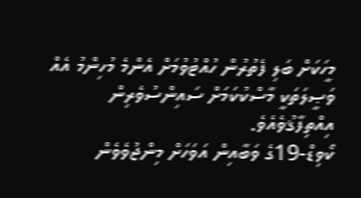މީހަކަށް ބަލި ފެތުރުން ހުއްޓުވުމަށް އެންމެ މުހިންމު އެއް ވަޞީލަތަކީ މާސްކުކަމަށް ސައިންސުވެރިން އިއްތިފާޤުވެއެވެ.
ކޯވިޑް-19ގެ ވަބާއިން އަވަހަށް މިންޖުވެވެން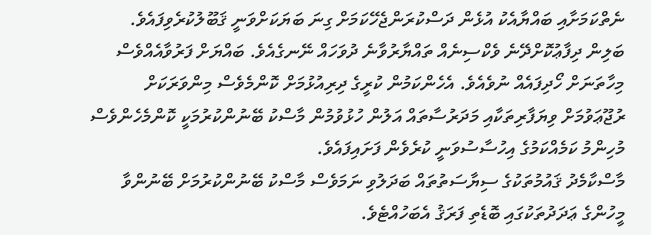ނެތްކަމަށާއި ބައްޔާއެކު އުޅެން ދަސްކުރަންޖެހޭކަމަށް ގިނަ ބަޔަކަށްވަނީ ޤަބޫލުކުރެވިފައެވެ. ބަލިން ދިފާޢުކޮށްދޭނެ ވެކްސިނެއް ތައްޔާރުވާނެ ދުވަހައް ނޭނގެއެވެ. ބައްޔަށް ފަރުވާއެއްވެސް މިހާތަނަށް ހޯދިފައެއް ނުވެއެވެ. އެހެންކަމުން ކުރީގެ ދިރިއުޅުމަށް ކޮންމެވެސް މިންވަރަކަށް ރުޖޫޢަވުމަށް ވިޔަފާރިތަކާއި މަދަރުސާތައް އަލުން ހުޅުވުމުން މާސްކު ބޭނުންކުރުމަކީ ކޮންމެހެންވެސް މުހިންމު ކަމެއްކަމުގެ އިހުސާސުވަނީ ކުރެވެން ފަށައިފައެވެ.
މާސްކާމެދު ޤައުމުތަކުގެ ސިޔާސަތުތައް ބަދަލުވި ނަމަވެސް މާސްކު ބޭނުންކުރުމަށް ބޭނުންވާ މީހުންގެ ޢަދަދުތަކުގައި ބޮޑެތި ފަރަޤު އެބަހުއްޓެވެ.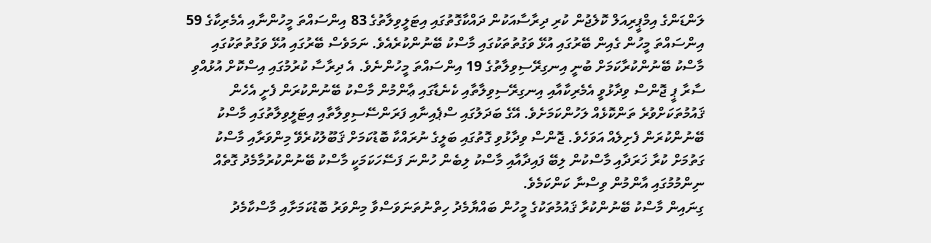ލަންޑަންގެ އިމްޕީރިއަލް ކޮލެޖުން ކުރި ދިރާސާއަކުން ދައްކާގޮތުގައި އިޓަލީވިލާތުގެ 83 އިންސައްތަ މީހުންނާއި އެމެރިކާގެ 59 އިންސައްތަ މީހުން ގެއިން ބޭރުގައި އުޅޭ ވަގުތުތަކުގައި މާސްކު ބޭނުންކުރެއެވެ. ނަމަވެސް ބޭރުގައި އުޅޭ ވަގުތުތަކުގައި މާސްކު ބޭނުންކުރާކަމަށް ބުނީ އިނގިރޭސިވިލާތުގެ 19 އިންސައްތަ މީހުންނެވެ. އެ ދިރާސާ ކުރުމުގައި އިސްކޮށް އުޅުއްވި ސާރާ ޕީ ޖޮންސް ވިދާޅުވީ އެމެރިކާއާއި އިނގިރޭސިވިލާތާއި ކެނެޑާގައި ޢާންމުން މާސްކު ބޭނުންކުރަން ފެށީ އެހެން ޤައުމުތަކަށްވުރެ ތަންކޮޅެއް ލަހުންކަމަށެވެ. އޭގެ ބަދަލުގައި ސްޕެއިނާއި ފަރަންސޭސިވިލާތާއި އިޓަލީވިލާތުގައި މާސްކު ބޭނުންކުރަން ފެށިލެއް އަވަހެވެ. ޖޮންސް ވިދާޅުވި ގޮތުގައި ބަލީގެ ނުރައްކާ ބޮޑުކަމަށް ޤަބޫލުކުރެވޭ މިންވަރާއި މާސްކު ގަތުމަށް ކުރާ ޚަރަދާއި މާސްކުން ލިބޭ ފައިދާއާއި މާސްކު ލިބެން ހުންނަ ފަސޭހަކަމަކީ މާސްކު ބޭނުންކުރުމާމެދު ގޮތެއް ނިންމުމުގައި އާންމުން ވިސްނާ ކަންކަމެވެ.
ގިނައިން މާސްކު ބޭނުންކުރާ ޤައުމުތަކުގެ މީހުން ބައްޔާމެދު ހިތްނުތަނަވަސްވާ މިންވަރު ބޮޑުކަމަށާއި މާސްކާމެދު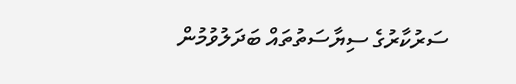ސަރުކާރުގެ ސިޔާސަތުތައް ބަދަލުވުމުން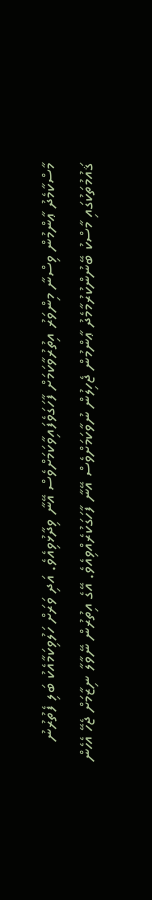މާސްކާމެދު ޢާންމުން ވިސްނާ މިންވަރު އިތުރުވާކަމަށް ފާހަގަވެފައިވާކަމަށްވެސް އޭނާ ވިދާޅުވިއެވެ. އަދި ވަރަށް ހަލުވިކަމާއެކު ބަލި ފެތުރުނު ޤައުމުތަކުގައި މާސްކު ބޭނުންކުރުމާމެދު ޢާންމުން ޖެހިލުން ނުވާކަމަށްވެސް އޭނާ ފާހަގަކުރެއްވިއެވެ. އޭގެ އިތުރުން ނޭވާލާ ނިޒާމަށް ޖެހޭ އެހެން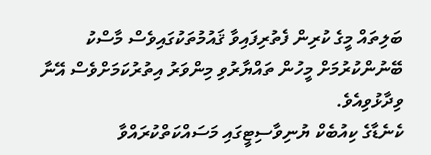ބަލިތައް މީގެ ކުރިން ފެތުރިފައިވާ ޤައުމުތަކުގައިވެސް މާސްކު ބޭނުންކުރުމަށް މީހުން ތައްޔާރުވި މިންވަރު އިތުރުކަމަށްވެސް އޭނާ ވިދާޅުވިއެވެ.
ކެނެޑާގެ ކިއުބެކް ޔުނިވާސިޓީގައި މަސައްކަތްކުރައްވާ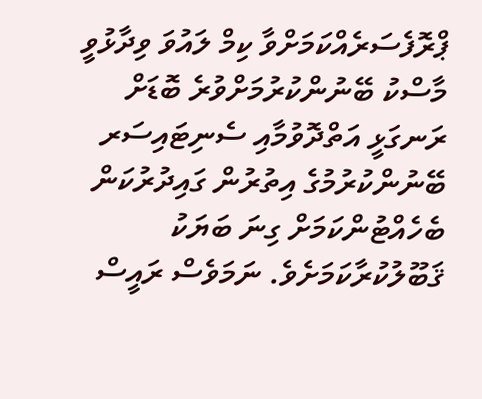ޕްރޮފެސަރެއްކަމަށްވާ ކިމް ލައުވަ ވިދާޅުވީ މާސްކު ބޭނުންކުރުމަށްވުރެ ބޮޑަށް ރަނގަޅީ އަތްދޮވުމާއި ސެނިޓައިސަރ ބޭނުންކުރުމުގެ އިތުރުން ގައިދުރުކަން ބެހެއްޓުންކަމަށް ގިނަ ބަޔަކު ޤަބޫލުކުރާކަމަށެވެ. ނަމަވެސް ރައީސް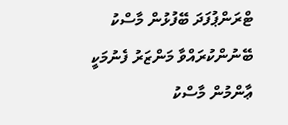ޓްރަންޕުފަދަ ބޭފުޅުން މާސްކު ބޭނުންކުރައްވާ މަންޒަރު ފެނުމަކީ ޢާންމުން މާސްކު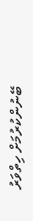ބޭނުންކުރުމަށް ހިތްވަރު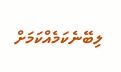ލިބޭނެކަމެއްކަމަށް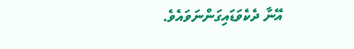އޭނާ ދެކެވަޑައިގަންނަވައެވެ.